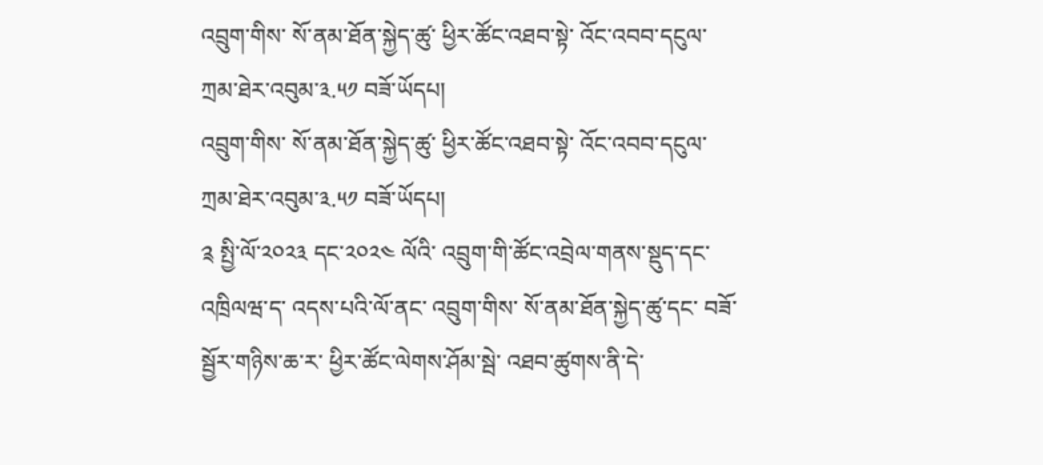འབྲུག་གིས་ སོ་ནམ་ཐོན་སྐྱེད་ཚུ་ ཕྱིར་ཚོང་འཐབ་སྟེ་ འོང་འབབ་དངུལ་ཀྲམ་ཐེར་འབུམ་༣.༥༡ བཟོ་ཡོདཔ།
འབྲུག་གིས་ སོ་ནམ་ཐོན་སྐྱེད་ཚུ་ ཕྱིར་ཚོང་འཐབ་སྟེ་ འོང་འབབ་དངུལ་ཀྲམ་ཐེར་འབུམ་༣.༥༡ བཟོ་ཡོདཔ།
༉ སྤྱི་ལོ་༢༠༢༣ དང་༢༠༢༤ ལོའི་ འབྲུག་གི་ཚོང་འབྲེལ་གནས་སྡུད་དང་འཁྲིལཝ་ད་ འདས་པའི་ལོ་ནང་ འབྲུག་གིས་ སོ་ནམ་ཐོན་སྐྱེད་ཚུ་དང་ བཟོ་སྦྱོར་གཉིས་ཆ་ར་ ཕྱིར་ཚོང་ལེགས་ཤོམ་སྦེ་ འཐབ་ཚུགས་ནི་དེ་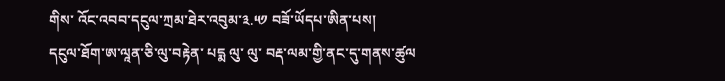གིས་ འོང་འབབ་དངུལ་ཀྲམ་ཐེར་འབུམ་༣.༥༡ བཟོ་ཡོདཔ་ཨིན་པས།
དངུལ་ཐོག་ཨ་ལཱན་ཅི་ལུ་བརྟེན་ པདྨ ལུ་ ལུ་ བརྡ་ལམ་གྱི་ནང་དུ་གནས་ཚུལ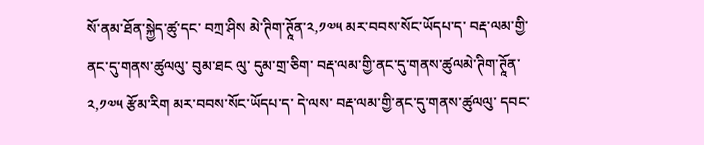སོ་ནམ་ཐོན་སྐྱེད་ཚུ་དང་ བཀྲ་ཤིས མེ་ཊིག་ཊཱོན་༢,༡༧༥ མར་བབས་སོང་ཡོདཔ་ད་ བརྡ་ལམ་གྱི་ནང་དུ་གནས་ཚུལལུ་ བུམ་ཐང ལུ་ དུམ་གྲ་ཅིག་ བརྡ་ལམ་གྱི་ནང་དུ་གནས་ཚུལམེ་ཊིག་ཊཱོན་༢,༡༧༥ རྩོམ་རིག མར་བབས་སོང་ཡོདཔ་ད་ དེ་ལས་ བརྡ་ལམ་གྱི་ནང་དུ་གནས་ཚུལལུ་ དབང་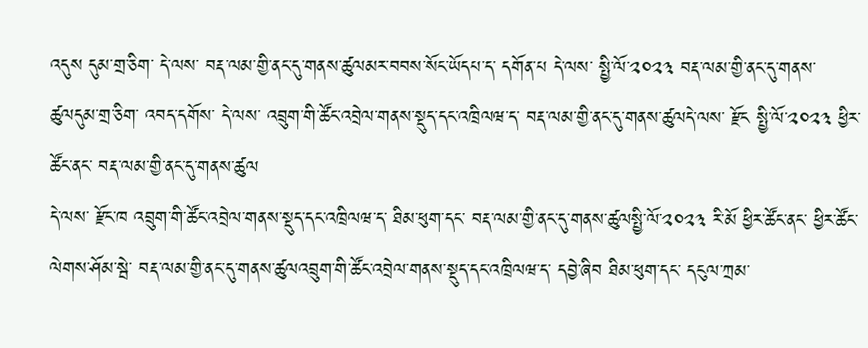འདུས དུམ་གྲ་ཅིག་ དེ་ལས་ བརྡ་ལམ་གྱི་ནང་དུ་གནས་ཚུལམར་བབས་སོང་ཡོདཔ་ད་ དགོན་པ དེ་ལས་ སྤྱི་ལོ་༢༠༢༣ བརྡ་ལམ་གྱི་ནང་དུ་གནས་ཚུལདུམ་གྲ་ཅིག་ འབད་དགོས་ དེ་ལས་ འབྲུག་གི་ཚོང་འབྲེལ་གནས་སྡུད་དང་འཁྲིལཝ་ད་ བརྡ་ལམ་གྱི་ནང་དུ་གནས་ཚུལདེ་ལས་ རྫོང སྤྱི་ལོ་༢༠༢༣ ཕྱིར་ཚོང་ནང་ བརྡ་ལམ་གྱི་ནང་དུ་གནས་ཚུལ
དེ་ལས་ རྫོང་ཁ འབྲུག་གི་ཚོང་འབྲེལ་གནས་སྡུད་དང་འཁྲིལཝ་ད་ ཐིམ་ཕུག་དང་ བརྡ་ལམ་གྱི་ནང་དུ་གནས་ཚུལསྤྱི་ལོ་༢༠༢༣ རི་མོ ཕྱིར་ཚོང་ནང་ ཕྱིར་ཚོང་ལེགས་ཤོམ་སྦེ་ བརྡ་ལམ་གྱི་ནང་དུ་གནས་ཚུལའབྲུག་གི་ཚོང་འབྲེལ་གནས་སྡུད་དང་འཁྲིལཝ་ད་ དབྱེ་ཞིབ ཐིམ་ཕུག་དང་ དངུལ་ཀྲམ་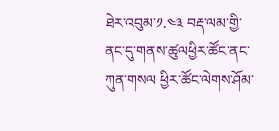ཐེར་འབུམ་༡.༤༣ བརྡ་ལམ་གྱི་ནང་དུ་གནས་ཚུལཕྱིར་ཚོང་ནང་ ཀུན་གསལ ཕྱིར་ཚོང་ལེགས་ཤོམ་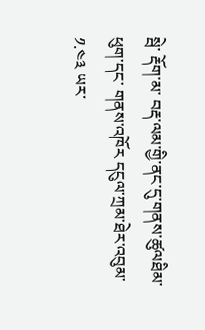སྦེ་ རྡོག་མ་ བརྡ་ལམ་གྱི་ནང་དུ་གནས་ཚུལཐིམ་ཕུག་དང་ གནས་འཁོར དངུལ་ཀྲམ་ཐེར་འབུམ་༡.༤༣ ཡར་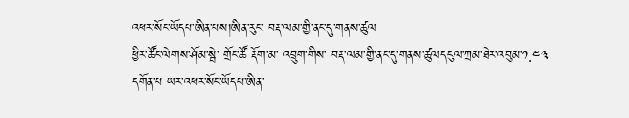འཕར་སོང་ཡོདཔ་ཨིན་པས།ཨིན་རུང་ བརྡ་ལམ་གྱི་ནང་དུ་གནས་ཚུལ
ཕྱིར་ཚོང་ལེགས་ཤོམ་སྦེ་ གྲོང་ཚོ རྡོག་མ་ འབྲུག་གིས་ བརྡ་ལམ་གྱི་ནང་དུ་གནས་ཚུལདངུལ་ཀྲམ་ཐེར་འབུམ་༡.༤༣ དགོན་པ ཡར་འཕར་སོང་ཡོདཔ་ཨིན་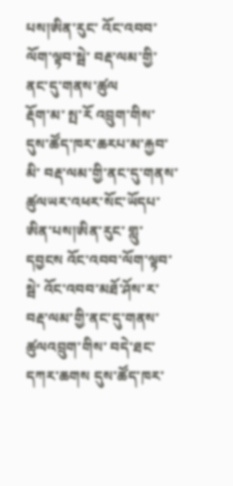པས།ཨིན་རུང་ འོང་འབབ་ལོག་ལྟབ་སྦེ་ བརྡ་ལམ་གྱི་ནང་དུ་གནས་ཚུལ
རྡོག་མ་ སྤ་རོ འབྲུག་གིས་ དུས་ཚོད་ཁར་ཆརཔ་མ་རྐྱབ་མི་ བརྡ་ལམ་གྱི་ནང་དུ་གནས་ཚུལཡར་འཕར་སོང་ཡོདཔ་ཨིན་པས།ཨིན་རུང་ གླུ་དབྱངས འོང་འབབ་ལོག་ལྟབ་སྦེ་ འོང་འབབ་མཐོ་ཤོས་ར་ བརྡ་ལམ་གྱི་ནང་དུ་གནས་ཚུལའབྲུག་གིས་ བདེ་ཐང་དཀར་ཆགས དུས་ཚོད་ཁར་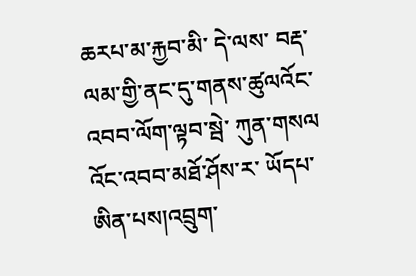ཆརཔ་མ་རྐྱབ་མི་ དེ་ལས་ བརྡ་ལམ་གྱི་ནང་དུ་གནས་ཚུལའོང་འབབ་ལོག་ལྟབ་སྦེ་ ཀུན་གསལ འོང་འབབ་མཐོ་ཤོས་ར་ ཡོདཔ་ཨིན་པས།འབྲུག་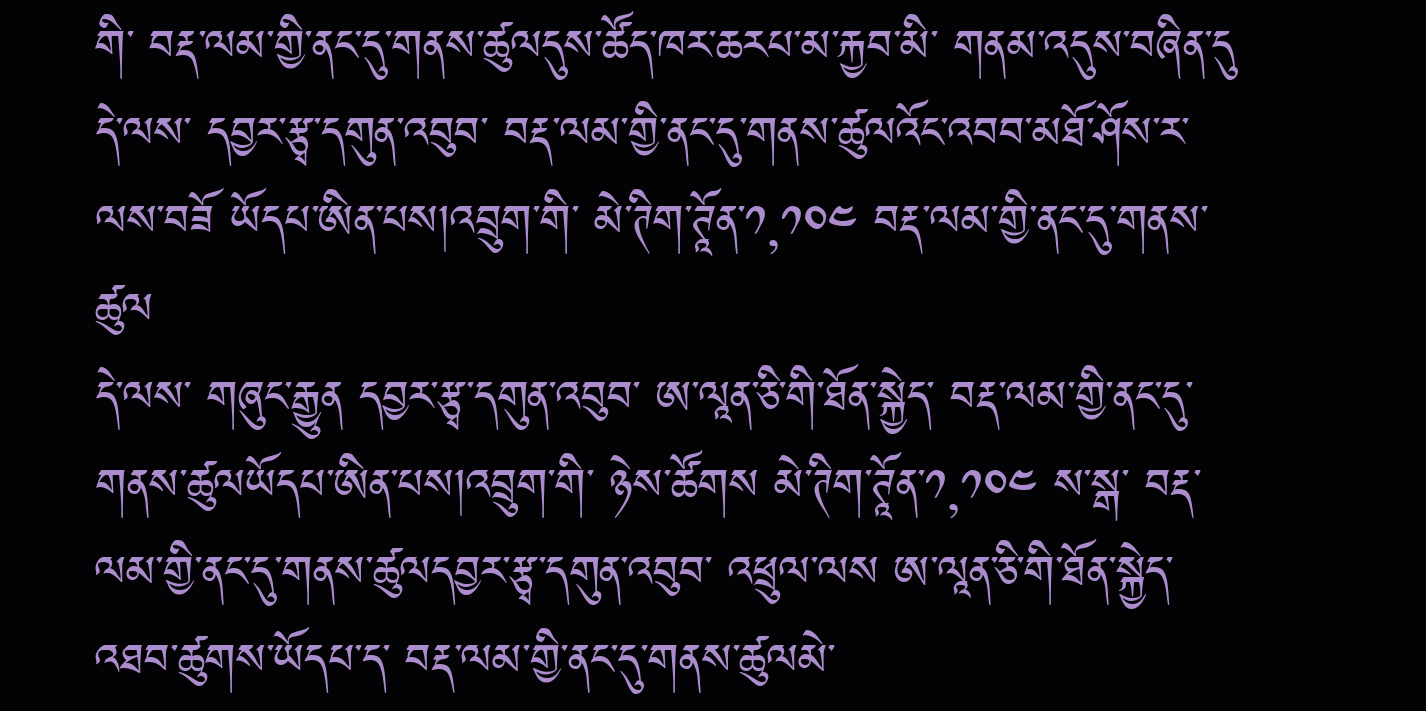གི་ བརྡ་ལམ་གྱི་ནང་དུ་གནས་ཚུལདུས་ཚོད་ཁར་ཆརཔ་མ་རྐྱབ་མི་ གནམ་འདུས་བཞིན་དུ དེ་ལས་ དབྱར་རྩྭ་དགུན་འབུབ་ བརྡ་ལམ་གྱི་ནང་དུ་གནས་ཚུལའོང་འབབ་མཐོ་ཤོས་ར་ ལས་བཟོ ཡོདཔ་ཨིན་པས།འབྲུག་གི་ མེ་ཊིག་ཊཱོན་༡,༡༠༤ བརྡ་ལམ་གྱི་ནང་དུ་གནས་ཚུལ
དེ་ལས་ གཞུང་རྒྱུན དབྱར་རྩྭ་དགུན་འབུབ་ ཨ་ལཱན་ཅི་གི་ཐོན་སྐྱེད་ བརྡ་ལམ་གྱི་ནང་དུ་གནས་ཚུལཡོདཔ་ཨིན་པས།འབྲུག་གི་ ཉེས་ཚོགས མེ་ཊིག་ཊཱོན་༡,༡༠༤ ས་སྒ་ བརྡ་ལམ་གྱི་ནང་དུ་གནས་ཚུལདབྱར་རྩྭ་དགུན་འབུབ་ འཕྲུལ་ལས ཨ་ལཱན་ཅི་གི་ཐོན་སྐྱེད་ འཐབ་ཚུགས་ཡོདཔ་ད་ བརྡ་ལམ་གྱི་ནང་དུ་གནས་ཚུལམེ་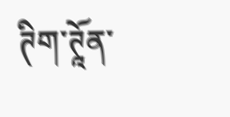ཊིག་ཊཱོན་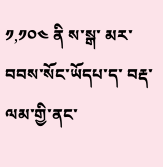༡,༡༠༤ ནི ས་སྒ་ མར་བབས་སོང་ཡོདཔ་ད་ བརྡ་ལམ་གྱི་ནང་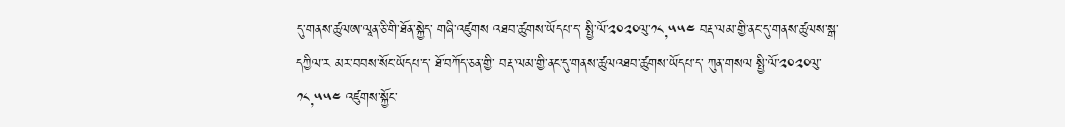དུ་གནས་ཚུལཨ་ལཱན་ཅི་གི་ཐོན་སྐྱེད་ གཞི་འཛུགས འཐབ་ཚུགས་ཡོདཔ་ད་ སྤྱི་ལོ་༢༠༢༠ལུ་༡༨,༥༥༤ བརྡ་ལམ་གྱི་ནང་དུ་གནས་ཚུལས་སྒ་ དཀྱིལ་ར མར་བབས་སོང་ཡོདཔ་ད་ ཐོ་བཀོད་ཅན་གྱི་ བརྡ་ལམ་གྱི་ནང་དུ་གནས་ཚུལའཐབ་ཚུགས་ཡོདཔ་ད་ ཀུན་གསལ སྤྱི་ལོ་༢༠༢༠ལུ་༡༨,༥༥༤ འཛུགས་སྐྱོང་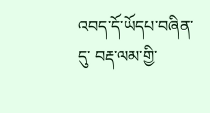འབད་དོ་ཡོདཔ་བཞིན་དུ་ བརྡ་ལམ་གྱི་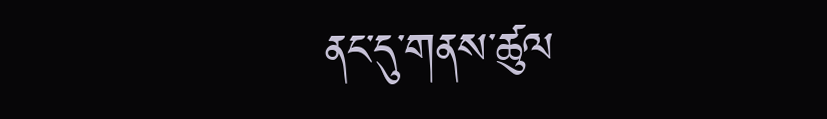ནང་དུ་གནས་ཚུལ